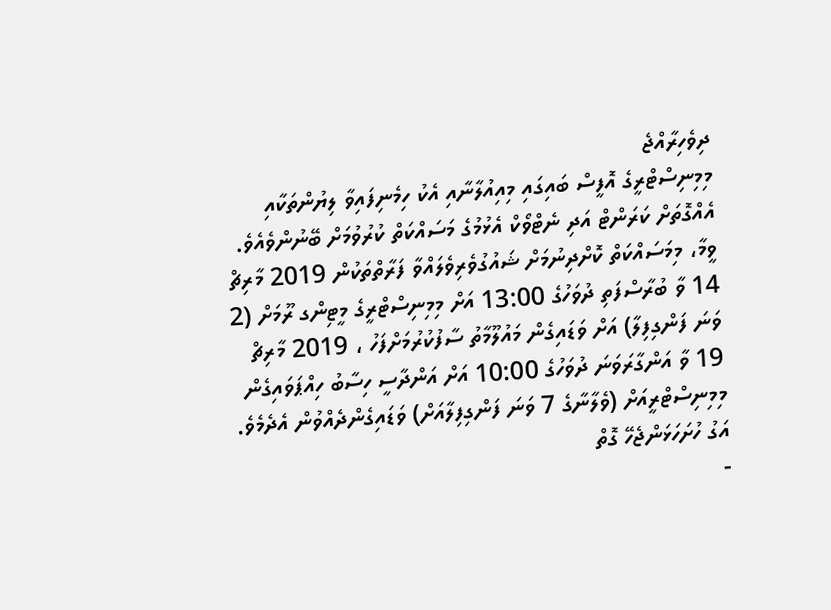ދިވެހިރާއްޖެ
މިމިނިސްޓްރީގެ އޮފީސް ބައިގައި މިއިއުލާނާއި އެކު ހިމެނިފައިވާ ލިޔުންތަކާއި އެއްގޮތަށް ކަރަންޓް އަދި ނެޓްވޯކް އެޅުމުގެ މަސައްކަތް ކުރުވުމަށް ބޭނުންވެއެވެ.
ވީމާ، މިމަސައްކަތް ކޮށްދިނުމަށް ޝައުގުވެރިވެލައްވާ ފަރާތްތަކުން 2019 މާރިޗް 14 ވާ ބުރާސްފަތި ދުވަހުގެ 13:00 އަށް މިމިނިސްޓްރީގެ މީޓިންގ ރޫމަށް (2 ވަނަ ފަންގިފިލާ) އަށް ވަޑައިގެން މައުލޫމާތު ސާފުކުރުމަށްފަހު ، 2019 މާރިޗް 19 ވާ އަންގާރަވަނަ ދުވަހުގެ 10:00 އަށް އަންދާސީ ހިސާބު ހިއްޕަވައިގެން މިމިނިސްޓްރީއަށް (ވެލާނާގެ 7 ވަނަ ފަންގިފިލާއަށް) ވަޑައިގެންދެއްވުން އެދެމެވެ.
އަގު ހުށަހަޅަންޖެހޭ ގޮތް
-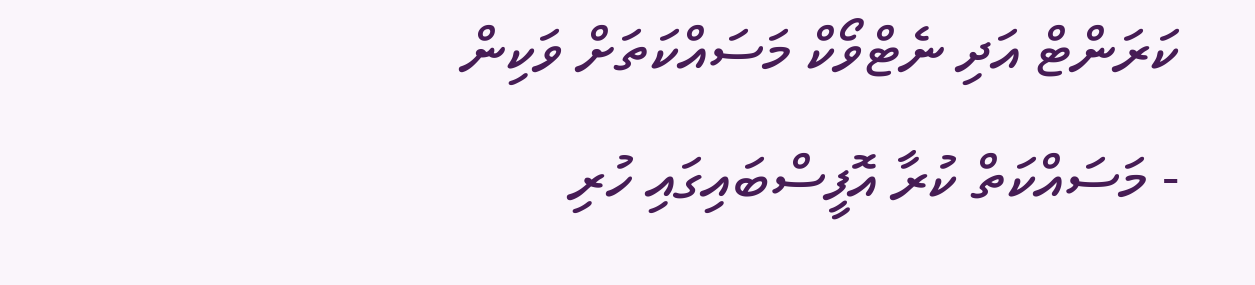ކަރަންޓް އަދި ނެޓްވޯކް މަސައްކަތަށް ވަކިން
- މަސައްކަތް ކުރާ އޮފީސްބައިގައި ހުރި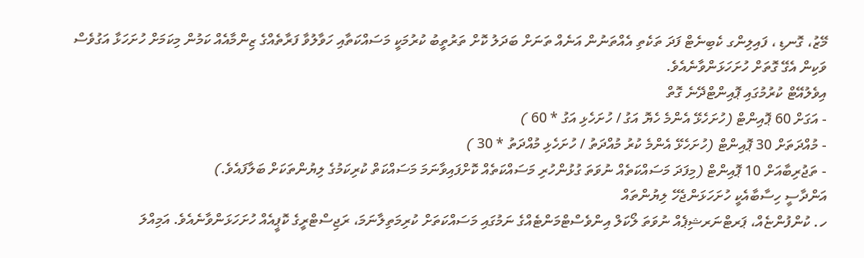މޭޒު، ގޮނޑި ، ފައިލިންގ ކެބިނެޓް ފަދަ ތަކެތި އެއްތަނުން އަނެއް ތަނަށް ބަދަލު ކޮށް ތަރުތީބު ކުރުމަކީ މަސައްކަތާއި ހަވާލުވާ ފަރާތެއްގެ ޒިންމާއެއް ކަމުން މިކަމަށް ހުށަހަޅާ އަގުވެސް ވަކިން އެގޭ ގޮތަށް ހުށަހަޅަންވާނެއެވެ.
އިވެލުއޭޓް ކުރުމުގައި ޕޮއިންޓްދޭނެ ގޮތް
- އަގަށް 60 ޕޮއިންޓް (ހުށަހެޅޭ އެންމެ ހެޔޮ އަގު / ހުށަހެޅި އަގު * 60 )
- މުއްދަތަށް 30 ޕޮއިންޓް (ހުށަހެޅޭ އެންމެ ކުރު މުއްދަތު / ހުށަހެޅި މުއްދަތު * 30 )
- ތަޖުރިބާއަށް 10 ޕޮއިންޓް (މިފަދަ މަސައްކަތެއް ނުވަތަ ގުޅުންހުރި މަސައްކަތެއް ކޮށްފައިވާނަމަ މަސައްކަތް ކުރިކަމުގެ ލިޔުންތަކަށް ބަލާފައެވެ.)
އަންދާސީ ހިސާބާއެކީ ހުށަހަޅަންޖެހޭ ލިޔުންތައް
ހ. ކުންފުންޏެއް، ޕަރޓްނަރޝިޕެއް ނުވަތަ ލޯކަލް އިންވެސްޓްމަންޓެއްގެ ނަމުގައި މަސައްކަތަށް ކުރިމަތިލާނަމަ، ރަޖިސްޓްރީގެ ކޮޕީއެއް ހުށަހަޅަންވާނެއެވެ. އަމިއްލަ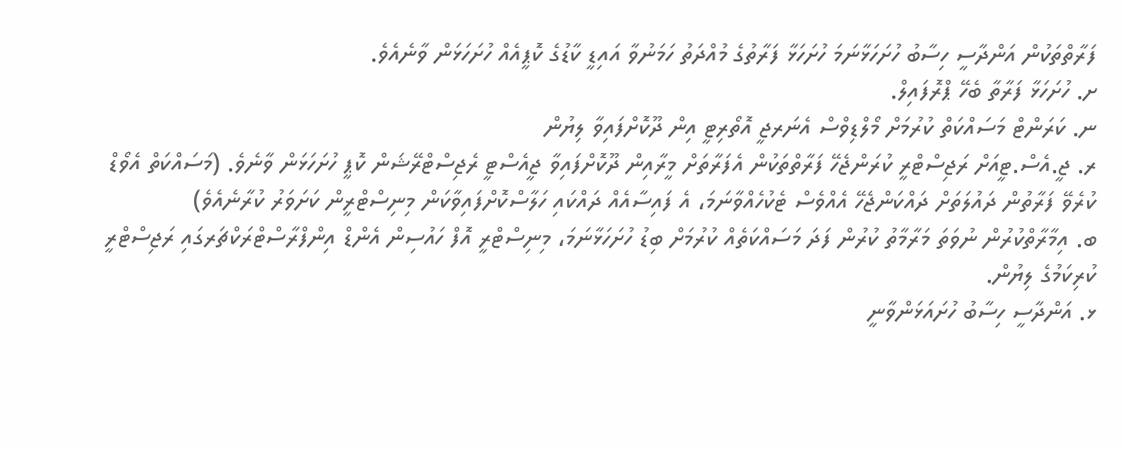ފަރާތްތަކުން އަންދާސީ ހިސާބު ހުށަހަޅާނަމަ ހުށަހަޅާ ފަރާތުގެ މުއްދަތު ހަމަނުވާ އައިޑީ ކާޑުގެ ކޮޕީއެއް ހުށަހަޅަން ވާނެއެވެ.
ށ. ހުށަހަޅާ ފަރާތާ ބެހޭ ޕްރޮފައިލް.
ނ. ކަރަންޓް މަސައްކަތް ކުރުމަށް މޯލްޑިވްސް އެނަރޖީ އޮތޯރިޓީ އިން ދޫކޮށްފައިވާ ލިޔުން
ރ. ޖީ.އެސް.ޓީއަށް ރަޖިސްޓްރީ ކުރަންޖެހޭ ފަރާތްތަކުން އެފަރާތަށް މީރާއިން ދޫކޮށްފައިވާ ޖީއެސްޓީ ރެޖިސްޓްރޭޝަން ކޮޕީ ހުށަހަޅަން ވާނެވެ. (މަސައްކަތް އެވޯޑް ކުރެވޭ ފަރާތުން ދައުލަތަށް ދައްކަންޖެހޭ އެއްވެސް ޓެކުހެއްވާނަމަ، އެ ފައިސާއެއް ދައްކައި ހަލާސްކޮށްފައިވާކަން މިނިސްޓްރީން ކަށަވަރު ކުރާނެއެވެ)
ބ. އިމާރާތްކުރުން ނުވަތަ މަރާމާތު ކުރުން ފަދަ މަސައްކަތެއް ކުރުމަށް ބިޑު ހުށަހަޅާނަމަ، މިނިސްޓްރީ އޮފް ހައުސިން އެންޑް އިންފްރާސްޓްރަކްޗަރގައި ރަޖިސްޓްރީ ކުރިކަމުގެ ލިޔުން.
ޅ. އަންދާސީ ހިސާބު ހުށައަޅަންވާނީ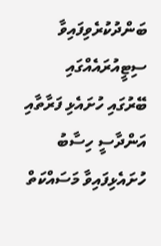ބަންދުކުރެވިފައިވާ ސިޓީއުރައެއްގައި ބޭރުގައި ހުށައެޅި ފަރާތާއި އަންދާސީ ހިސާބު ހުށައެޅިފައިވާ މަސައްކަތް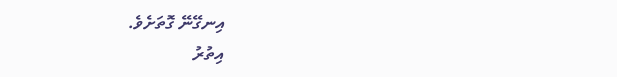އިނގޭނޭ ގޮތަށެވެ.
އިތުރު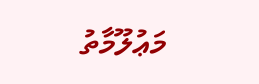މަޢުލޫމާތު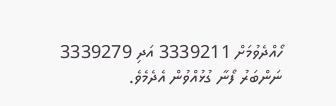ހޯއްދެވުމަށް 3339211 އަދި 3339279 ނަންބަރު ފޯނާ ގުޅުއްވުން އެދެމެވެ.